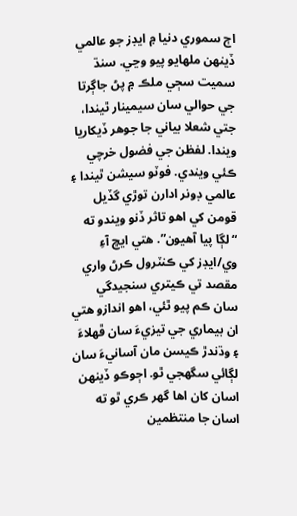اڄ سموري دنيا ۾ ايڊز جو عالمي ڏينهن ملھايو پيو وڃي. سنڌ سميت سڄي ملڪ ۾ پڻ جاڳرتا جي حوالي سان سيمينار ٿيندا، جتي شعلا بياني جا جوهر ڏيکاريا ويندا. لفظن جي فضول خرچي ڪئي ويندي. فوٽو سيشن ٿيندا ۽ عالمي ڊونر ادارن توڙي گڏيل قومن کي اھو تاثر ڏنو ويندو ته “لڳا پيا آھيون”. ھتي ايڇ آءِ وي/ايڊز کي ڪنٽرول ڪرڻ واري مقصد تي ڪيتري سنجيدگي سان ڪم پيو ٿئي، اھو اندازو ھتي ان بيماري جي تيزيءَ سان ڦهلاءَ ۽ وڌندڙ ڪيسن مان آسانيءَ سان لڳائي سگھجي ٿو. اڄوڪو ڏينهن اسان کان اھا گھر ڪري ٿو ته اسان جا منتظمين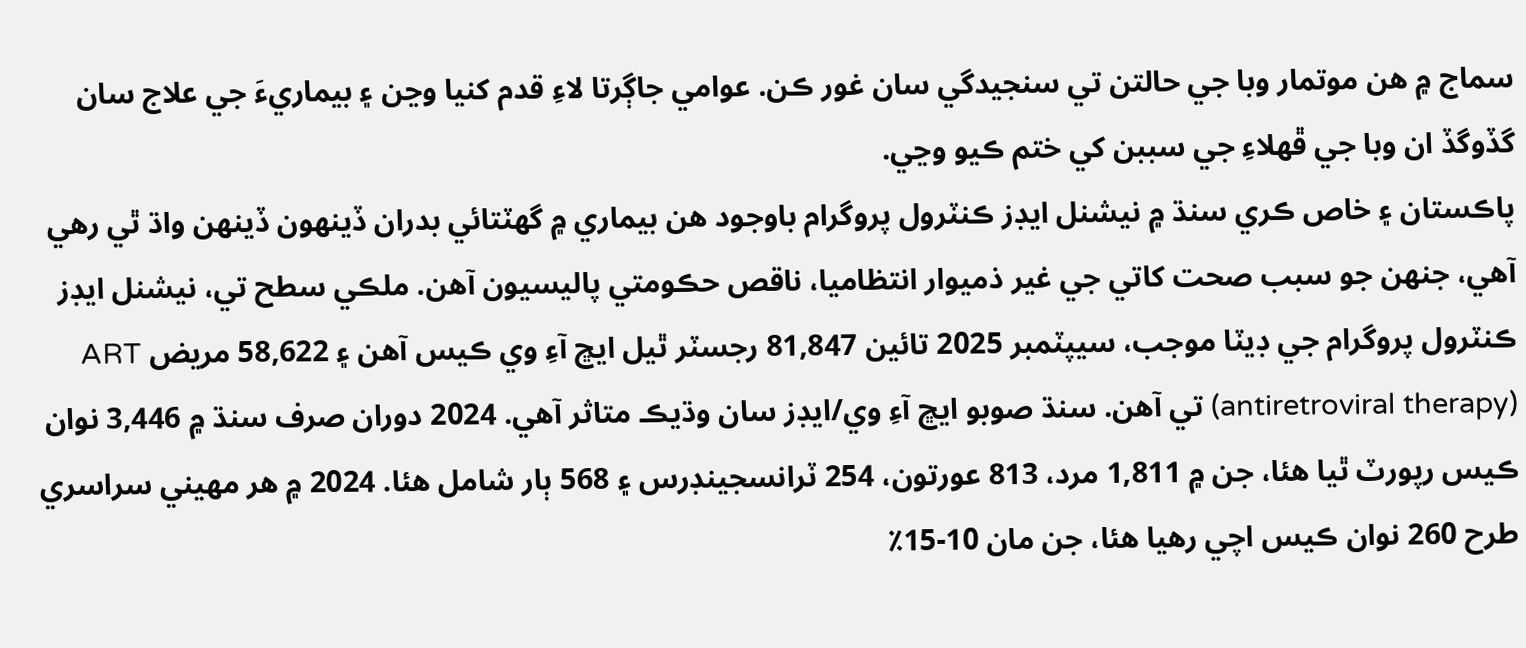سماج ۾ ھن موتمار وبا جي حالتن تي سنجيدگي سان غور ڪن. عوامي جاڳرتا لاءِ قدم کنيا وڃن ۽ بيماريءَ جي علاج سان گڏوگڏ ان وبا جي ڦهلاءِ جي سببن کي ختم ڪيو وڃي.
پاڪستان ۽ خاص ڪري سنڌ ۾ نيشنل ايڊز ڪنٽرول پروگرام باوجود ھن بيماري ۾ گھٽتائي بدران ڏينهون ڏينهن واڌ ٿي رهي آهي، جنھن جو سبب صحت کاتي جي غير ذميوار انتظاميا، ناقص حڪومتي پاليسيون آهن. ملڪي سطح تي، نيشنل ايڊز ڪنٽرول پروگرام جي ڊيٽا موجب، سيپٽمبر 2025 تائين 81,847 رجسٽر ٿيل ايڇ آءِ وي ڪيس آهن ۽ 58,622 مريض ART (antiretroviral therapy) تي آهن. سنڌ صوبو ايڇ آءِ وي/ايڊز سان وڌيڪ متاثر آهي. 2024 دوران صرف سنڌ ۾ 3,446 نوان ڪيس رپورٽ ٿيا هئا، جن ۾ 1,811 مرد، 813 عورتون، 254 ٽرانسجينڊرس ۽ 568 ٻار شامل هئا. 2024 ۾ هر مهيني سراسري طرح 260 نوان ڪيس اچي رهيا هئا، جن مان 10-15٪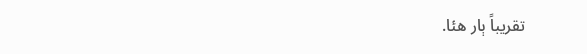تقريباً ٻار هئا.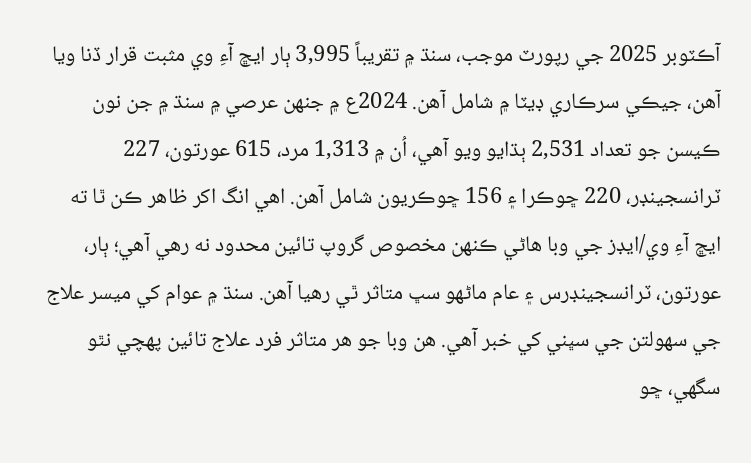آڪٽوبر 2025 جي رپورٽ موجب، سنڌ ۾ تقريباً 3,995 ٻار ايڇ آءِ وي مثبت قرار ڏنا ويا آهن، جيڪي سرڪاري ڊيٽا ۾ شامل آهن. 2024ع ۾ جنھن عرصي ۾ سنڌ ۾ جن نون ڪيسن جو تعداد 2,531 ٻڌايو ويو آهي، اُن ۾ 1,313 مرد، 615 عورتون، 227 ٽرانسجينڊر، 220 ڇوڪرا ۽ 156 ڇوڪريون شامل آهن. اهي انگ اکر ظاهر ڪن ٿا ته ايڇ آءِ وي/ايڊز جي وبا هاڻي ڪنهن مخصوص گروپ تائين محدود نه رهي آهي؛ ٻار، عورتون، ٽرانسجينڊرس ۽ عام ماڻهو سڀ متاثر ٿي رهيا آهن. سنڌ ۾ عوام کي ميسر علاج جي سهولتن جي سڀني کي خبر آهي. هن وبا جو هر متاثر فرد علاج تائين پهچي نٿو سگهي، ڇو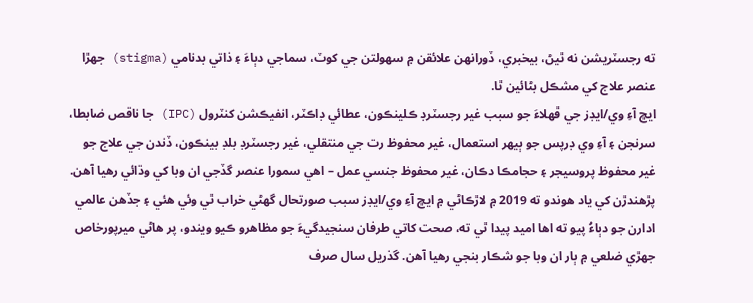ته رجسٽريشن نه ٿيڻ، بيخبري، ڏورانھن علائقن ۾ سهولتن جي کوٽ، سماجي دٻاءَ ۽ ذاتي بدنامي (stigma) جهڙا عنصر علاج کي مشڪل بڻائين ٿا.
ايڇ آءِ وي/ايڊز جي ڦھلاءَ جو سبب غير رجسٽرڊ ڪلينڪون، عطائي ڊاڪٽر، انفيڪشن کنٽرول (IPC) جا ناقص ضابطا، سرنجن ۽ آءِ وي ڊرپس جو ٻيهر استعمال، غير محفوظ رت جي منتقلي، غير رجسٽرڊ بلڊ بينڪون، ڏندن جي علاج جو غير محفوظ پروسيجر ۽ حجامڪا دڪان، غير محفوظ جنسي عمل – اهي سمورا عنصر گڏجي ان وبا کي وڌائي رهيا آهن. پڙهندڙن کي ياد هوندو ته 2019 ۾ لاڙڪاڻي ۾ ايڇ آءِ وي/ايڊز سبب صورتحال گهڻي خراب ٿي وئي هئي ۽ جڏهن عالمي ادارن جو دٻاءُ پيو ته اها اميد پيدا ٿي ته، صحت کاتي طرفان سنجيدگيءَ جو مظاهرو ڪيو ويندو، پر هاڻي ميرپورخاص جهڙي ضلعي ۾ ٻار ان وبا جو شڪار بنجي رهيا آهن. گذريل سال صرف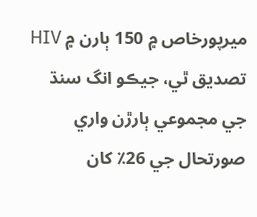ميرپورخاص ۾ 150 ٻارن ۾ HIV تصديق ٿي، جيڪو انگ سنڌ جي مجموعي ٻارڙن واري صورتحال جي 26٪ کان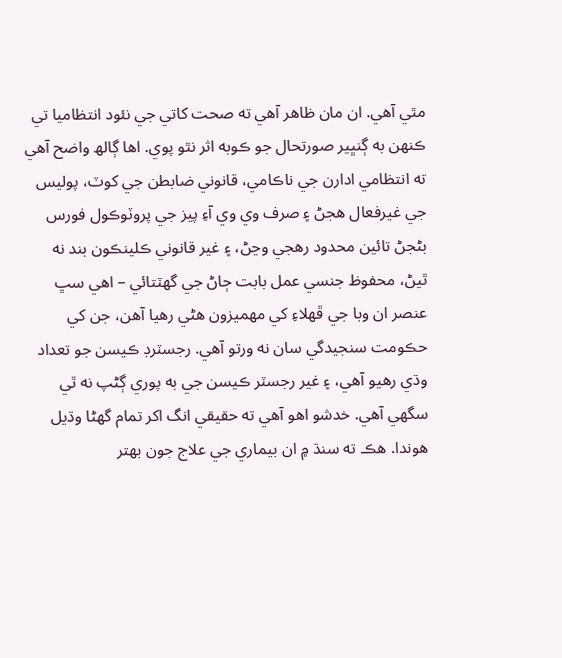مٿي آهي. ان مان ظاهر آهي ته صحت کاتي جي نئود انتظاميا تي ڪنهن به ڳنڀير صورتحال جو ڪوبه اثر نٿو پوي. اھا ڳالھ واضح آهي ته انتظامي ادارن جي ناڪامي، قانوني ضابطن جي کوٽ، پوليس جي غيرفعال هجڻ ۽ صرف وي وي آءِ پيز جي پروٽوڪول فورس بڻجڻ تائين محدود رهجي وڃڻ، ۽ غير قانوني ڪلينڪون بند نه ٿيڻ، محفوظ جنسي عمل بابت ڄاڻ جي گھٽتائي – اهي سڀ عنصر ان وبا جي ڦھلاءِ کي مھميزون ھڻي رھيا آهن، جن کي حڪومت سنجيدگي سان نه ورتو آهي. رجسٽرڊ ڪيسن جو تعداد وڌي رھيو آهي، ۽ غير رجسٽر ڪيسن جي به پوري ڳڻپ نه ٿي سگهي آهي. خدشو اهو آهي ته حقيقي انگ اکر تمام گھڻا وڌيل ھوندا. ھڪ ته سنڌ ۾ ان بيماري جي علاج جون بھتر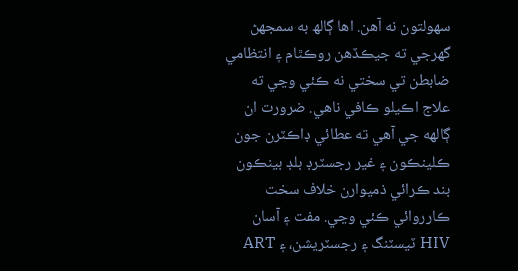سهولتون نه آهن. اھا ڳالھ به سمجھڻ گھرجي ته جيڪڏهن روڪٿام ۽ انتظامي ضابطن تي سختي نه ڪئي وڃي ته علاج اڪيلو ڪافي ناهي. ضرورت ان ڳالهه جي آهي ته عطائي ڊاڪٽرن جون ڪلينڪون ۽ غير رجسٽرڊ بلڊ بينڪون بند ڪرائي ذميوارن خلاف سخت ڪارروائي ڪئي وڃي. مفت ۽ آسان HIV ٽيسٽنگ ۽ رجسٽريشن، ۽ ART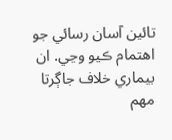تائين آسان رسائي جو اھتمام ڪيو وڃي. ان بيماري خلاف جاڳرتا مھم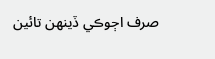صرف اڄوڪي ڏينهن تائين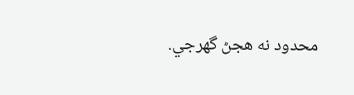محدود نه ھجڻ گھرجي.